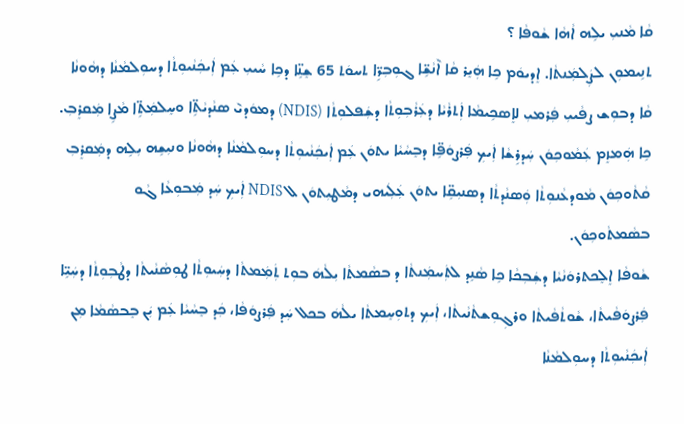ܩܵܐ ܡܵܢܝܼ ܝܠܹܗ ܐܵܗܵܐ ܫܵܘܦܵܐ ؟
ܬܢܹܝܡܘܼܢ ܠܨܲܠܡܲܢܬܵܐ. ܐܸܕܝܘܿܡ ܟܹܐ ܗܲܝܸܪ ܩܵܐ ܐ݉ܢܵܫܹ̈ܐ ܓܘܼܒܼܪܹ̈ܐ ܬܚܘܿܬ 65 ܫܸܢܹ̈ܐ ܕܟܹܐ ܚܵܝܝܼ ܥܲܡ ܐܲܝܟܲܢܵܝܘܼܬܵܐ ܕܚܘܼܠܡܵܢܵܐ ܕܗܵܘܢܵܐ ܩܵܐ ܕܒܘܼܫ ܨܦܵܝܝܼ ܦܲܪܡܝܼ ܠܐܸܣܟܹܝܡܵܐ ܐܲܬܪܵܝܵܐ ܕܥܲܪܵܒܼܘܼܬܵܐ ܕܫܲܦܠܘܼܬܵܐ (NDIS) ܕܡܘܿܕܝ݉ ܣܢܵܕܝܵܬܹ̈ܐ ܘܚܸܠܡܲܬܹ̈ܐ ܡܵܨܹܐ ܡܲܩܪܸܒܼ. ܟܹܐ ܗܲܡܙܸܡ ܥܲܡܵܘܟܼܘܿܢ ܚܲܕܪܹܫܵܐ ܐܲܝܟܼ ܦܲܪܨܘܿܦܹ̈ܐ ܕܒܸܚܵܝܵܐ ܝܬܘܿܢ ܥܲܡ ܐܲܝܟܲܢܵܝܘܼܬܵܐ ܕܚܘܼܠܡܵܢܵܐ ܕܗܵܘܢܵܐ ܘܢܝܼܫܹܗ ܝܼܠܹܗ ܕܡܲܩܪܸܒܼ ܩܵܬܵܘܟܼܘܿܢ ܡܵܘܕܥܵܢܘܼܬܵܐ ܘܲܣܢܵܕܬܵܐ ܕܣܢܝܼܩܹ̈ܐ ܝܬܘܿܢ ܥܲܠܲܝܗܝ ܕܡܵܛܝܼܬܘܿܢ ܠ NDIS ܐܲܝܟܼ ܚܲܕ ܡܲܒܘܼܥܵܐ ܓܵܘ ܒܣܵܡܬܵܘܟܼܘܿܢ.
ܫܵܘܦܵܐ ܐܸܠܸܟܬܪܘܿܢܵܝܵܐ ܕܫܲܒܼܟܵܐ ܟܹܐ ܣܵܢܹܕ ܠܬܲܚܡܲܢܬܵܐ ܕ ܒܣܵܡܬܵܐ ܝܼܠܵܗܿ ܒܘܼܬ ܬܲܡܲܡܬܵܐ ܕܚܲܝܘܼܬܵܐ ܛܘܼܣܵܢܵܝܬܵܐ ܕܛܵܒܼܘܼܬܵܐ ܕܚܲܝܹ̈ܐ ܦܲܪܨܘܿܦܵܝܬܵܐ، ܫܵܘܬܵܦܵܝܬܵܐ ܘܪܓܼܘܼܫܬܵܢܵܝܬܵܐ، ܐܲܝܟܼ ܕܬܘܼܚܸܡܬܵܐ ܝܠܵܗܿ ܒܟܠ ܚܲܕ ܦܲܪܨܘܿܦܵܐ، ܟܲܕ ܒܸܚܵܝܵܐ ܥܲܡ ܝܲܢ ܒܸܒܣܵܡܵܐ ܡܼܢ ܐܲܝܟܲܢܵܝܘܼܬܵܐ ܕܚܘܼܠܡܵܢܵܐ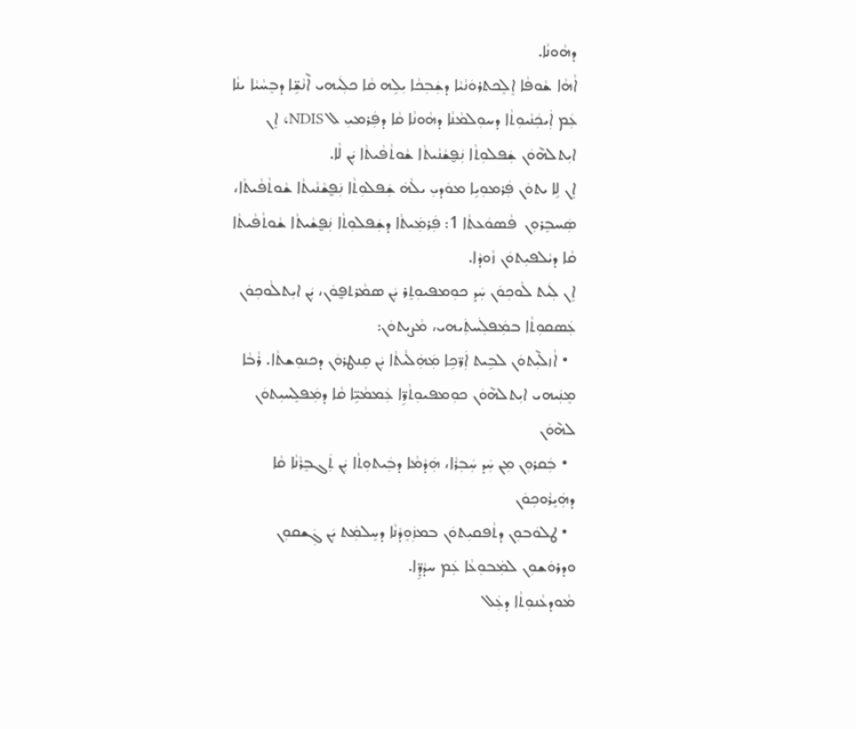ܕܗܵܘܢܵܐ.
ܐܵܗܵܐ ܫܵܘܦܵܐ ܐܸܠܸܟܬܪܘܿܢܵܝܵܐ ܕܫܲܒܼܟܵܐ ܝܼܠܹܗ ܩܵܐ ܟܠܲܝܗܝ ܐ݉ܢܵܫܹ̈ܐ ܕܒܸܚܵܝܵܐ ܝܢܵܐ ܥܲܡ ܐܲܝܟܲܢܵܝܘܼܬܵܐ ܕܚܘܼܠܡܵܢܵܐ ܕܗܵܘܢܵܐ ܩܵܐ ܕܦܲܪܡܝܼ ܠ NDIS، ܐܸܢ ܐܝܼܬܠܗ݉ܘܿܢ ܫܲܦܠܘܼܬܵܐ ܢܲܦ̮ܫܵܢܵܝܬܵܐ ܫܵܘܬܵܦܵܝܬܵܐ ܝܲܢ ܠܵܐ.
ܐܸܢ ܠܹܐ ܝܬܘܿܢ ܦܲܪܡܘܼܝܹܐ ܡܘܿܕܝܼ ܝܠܵܗܿ ܫܲܦܠܘܼܬܵܐ ܢܲܦ̮ܫܵܢܵܝܬܵܐ ܫܵܘܬܵܦܵܝܬܵܐ، ܣܲܚܒܸܪܘܼܢ  ܦܵܣܘܿܥܬܵܐ 1: ܦܲܪܡܲܝܬܵܐ ܕܫܲܦܠܘܼܬܵܐ ܢܲܦ̮ܫܵܝܬܵܐ ܫܵܘܬܵܦܵܝܬܵܐ ܩܵܐ ܕܝܵܠܦܝܼܬܘܿܢ ܙܵܘܕܵܐ.
ܐܸܢ ܠܲܝܬ ܠܵܘܟܼܘܿܢ ܚܲܕ ܟܘܼܡܦܝܘܼܬܸܪ ܝܲܢ ܣܡܵܪܬܦ̮ܘܿܢ، ܝܲܢ ܐܝܼܬܠܵܘܟܼܘܿܢ ܥܲܣܩܘܼܬܵܐ ܒܡܲܦܠܲܚܬܲܝܗܝ، ܡܵܨܝܼܬܘܿܢ:
  • ܐܵܙܠ݉ܝܼܬܘܿܢ ܠܒܹܝܬ ܐܲܖ̈ܟܹܐ ܡܲܗܲܠܵܝܬܵܐ ܝܲܢ ܩܸܢܛܪܘܿܢ ܕܟܢܘܼܫܬܵܐ. ܪܵܒܵܐ ܡܸܢܲܝܗܝ ܐܝܼܬܠܗ݉ܘܿܢ ܟܘܼܡܦܝܘܼܬܵܖܹ̈ܐ ܥܲܡܡܵܝܹ̈ܐ ܩܵܐ ܕܡܲܦܠܸܚܝܼܬܘܿܢ ܠܗ݉ܘܿܢ
  • ܒܲܩܪܘܼܢ ܡܼܢ ܚܲܕ ܚܲܒܼܪܵܐ، ܗܲܕܵܡܵܐ ܕܒܲܝܬܘܼܬܵܐ ܝܲܢ ܬܲܓܒܸܪܵܢܵܐ ܩܵܐ ܕܗܲܝܸܪܵܘܟܼܘܿܢ
  • ܛܠܘܿܒܘܼܢ ܕܬܵܦܩܝܼܬܘܿܢ ܒܡܙܲܘܸܕܵܢܵܐ ܕܚܸܠܡܲܬ ܝܲܢ ܓܲܫܩܘܼܢ ܘܕܪܘܿܫܘܼܢ ܠܡܲܒܘܼܥܵܐ ܥܲܡ ܚܕܵܕܹ̈ܐ.
ܡܵܘܕܥܵܢܘܼܬܵܐ ܕܥܲܠ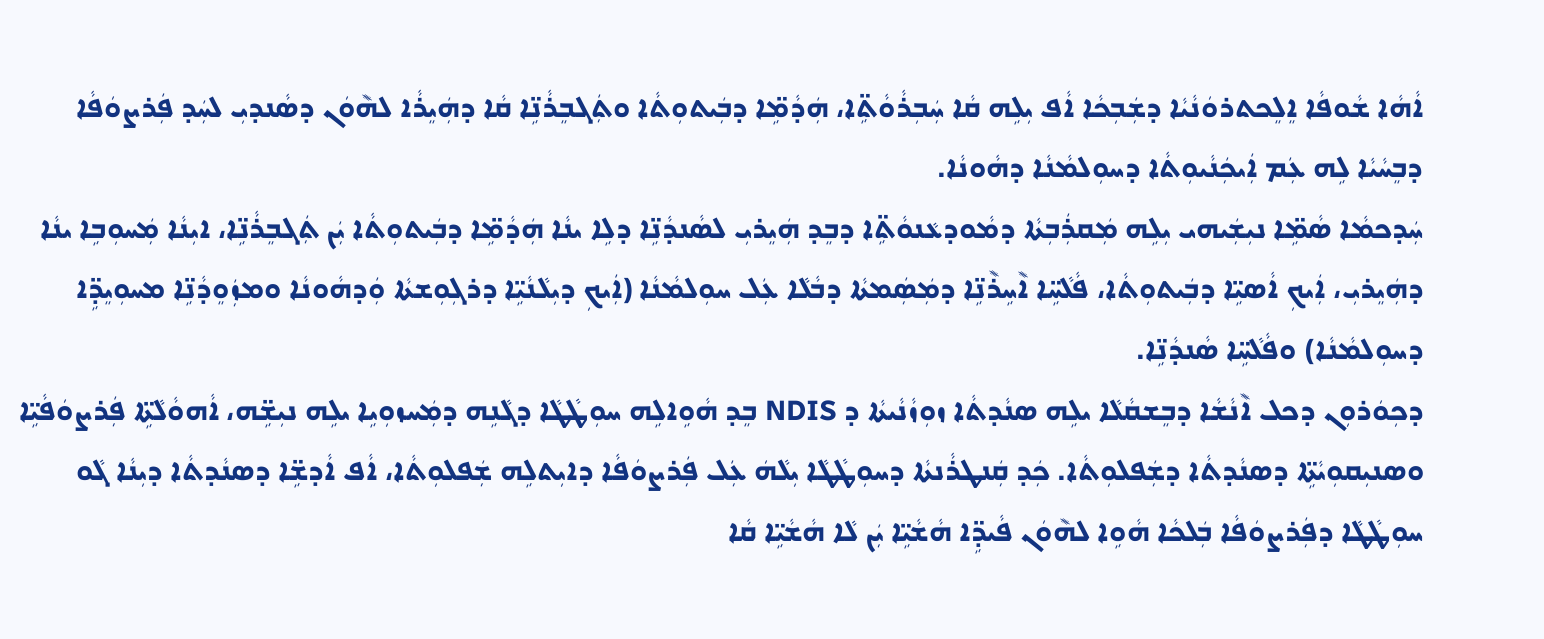ܐܵܗܵܐ ܫܵܘܦܵܐ ܐܸܠܸܟܬܪܘܿܢܵܝܵܐ ܕܫܲܒܼܟܵܐ ܐܵܦ ܝܼܠܹܗ ܩܵܐ ܚܲܒܼܪܵܘܵܬܹ̈ܐ، ܗܲܕܵܡܹ̈ܐ ܕܒܲܝܬܘܼܬܵܐ ܘܬܲܓܒܸܪܵܢܹ̈ܐ ܩܵܐ ܕܗܲܝܸܪܵܐ ܠܗ݉ܘܿܢ ܕܣܵܢܕܝܼ ܠܚܲܕ ܦܲܪܨܘܿܦܵܐ ܕܒܸܚܵܝܵܐ ܠܹܗ ܥܲܡ ܐܲܝܟܲܢܵܝܘܼܬܵܐ ܕܚܘܼܠܡܵܢܵܐ ܕܗܵܘܢܵܐ.
ܚܲܕܟܡܵܐ ܣܵܡܹ̈ܐ ܢܝܼܫܲܝܗܝ ܝܼܠܹܗ ܡܲܩܪܲܒܼܬܵܐ ܕܡܵܘܕܥܵܢܘܵܬܹ̈ܐ ܕܒܸܕ ܗܲܝܸܪܝܼ ܠܣܵܢܕܵܢܹ̈ܐ ܕܠܹܐ ܝܢܵܐ ܗܲܕܵܡܹ̈ܐ ܕܒܲܝܬܘܼܬܵܐ ܝܲܢ ܬܲܓܒܸܪܵܢܹ̈ܐ، ܐܝܼܢܵܐ ܡܲܚܘܼܒܹܐ ܝܢܵܐ ܕܗܲܝܸܪܝܼ، ܐܲܝܟܼ ܐܵܣܝܹ̈ܐ ܕܒܲܝܬܘܼܬܵܐ، ܦܵܠܵܚܹ̈ܐ ܐ݉ܚܹܪ݉ܢܹ̈ܐ ܕܡܲܣܲܡܬܵܐ ܕܒܵܠܵܐ ܥܲܠ ܚܘܼܠܡܵܢܵܐ (ܐܲܝܟܼ ܕܝܼܠܵܢܵܝܹ̈ܐ ܕܪܓܼܘܼܫܬܵܐ ܘܲܕܗܵܘܢܵܐ ܘܡܙܲܘܸܕܵܢܹ̈ܐ ܡܚܘܼܝܸܕܹ̈ܐ ܕܚܘܼܠܡܵܢܵܐ) ܘܦܵܠܵܚܹ̈ܐ ܣܵܢܕܵܢܹ̈ܐ.
ܕܟܼܘܿܪܘܼܢ ܕܟܠ ܐ݉ܢܵܫܵܐ ܕܒܸܫܩܵܠܵܐ ܝܠܹܗ ܣܢܵܕܬܵܐ ܙܘܼܙܵܢܵܝܬܵܐ ܕ NDIS ܒܸܕ ܗܵܘܹܐܠܹܗ ܚܘܼܛܵܛܵܐ ܕܓܵܢܹܗ ܕܡܲܚܙܘܼܝܹܐ ܝܠܹܗ ܢܝܼܫܹ̈ܗ، ܐܵܗܘܵܠܵܬܹ̈ܐ ܦܲܪܨܘܿܦܵܝܹ̈ܐ ܘܣܢܝܼܩܘܼܝܵܬܹ̈ܐ ܕܣܢܵܕܬܵܐ ܕܫܲܦܠܘܼܬܵܐ. ܟܲܕ ܩܲܢܛܪܵܢܬܵܐ ܕܚܘܼܛܵܛܵܐ ܝܼܠܵܗܿ ܥܲܠ ܦܲܪܨܘܿܦܵܐ ܕܐܝܼܬܠܹܗ ܫܲܦܠܘܼܬܵܐ، ܐܵܦ ܐܵܕܫܹ̈ܐ ܕܣܢܵܕܬܵܐ ܕܝܼܢܵܐ ܓܵܘ ܚܘܼܛܵܛܵܐ ܕܦܲܪܨܘܿܦܵܐ ܒܲܠܟܵܐ ܗܵܘܹܐ ܠܗ݉ܘܿܢ ܦܵܝܕܹ̈ܐ ܗܵܫܵܝܹ̈ܐ ܝܲܢ ܠܵܐ ܗܵܫܵܝܹ̈ܐ ܩܵܐ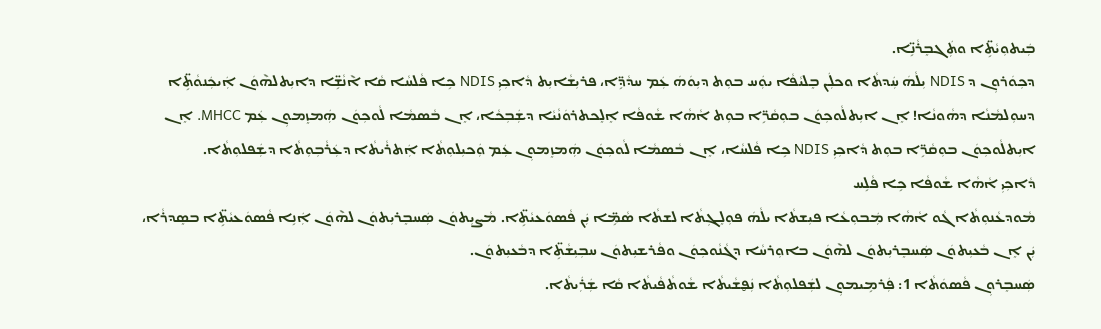ܒܲܝܬܘܼܝܵܬܹ̈ܐ ܘܬܲܓܒܸܪܵܢܹ̈ܐ.
ܕܟܼܘܿܪܘܼܢ ܕ NDIS ܝܼܠܵܗܿ ܚܲܕܬܵܐ ܘܟܠܲܢ ܒܸܠܝܵܦܵܐ ܝܘܲܚ ܒܘܼܬ ܕܝܼܘܿܗܿ ܥܲܡ ܚܕܵܕܹ̈ܐ، ܦܪܝܼܫܵܐܝܼܬ ܕܵܐܟܼܝܼ NDIS ܟܹܐ ܦܵܠܚܵܐ ܩܵܐ ܐ݉ܢܵܫܹ̈ܐ ܕܐܝܼܬܠܗ݉ܘܿܢ ܐܲܝܟܲܢܘܵܬܹ̈ܐ ܕܚܘܼܠܡܵܢܵܐ ܕܗܵܘܢܵܐ! ܐܸܢ ܐܝܼܬܠܵܘܟܼܘܿܢ ܒܘܼܩܵܪܹ̈ܐ ܒܘܼܬ ܐܵܗܵܐ ܫܵܘܦܵܐ ܐܸܠܸܟܬܪܘܿܢܵܝܵܐ ܕܫܲܒܼܟܵܐ، ܐܸܢ ܒܵܣܡܵܐ ܠܵܘܟܼܘܿܢ ܗܲܡܙܸܡܘܼܢ ܥܲܡ MHCC. ܐܸܢ ܐܝܼܬܠܵܘܟܼܘܿܢ ܒܘܼܩܵܪܹ̈ܐ ܒܘܼܬ ܕܵܐܟܼܝܼ NDIS ܟܹܐ ܦܵܠܚܵܐ، ܐܸܢ ܒܵܣܡܵܐ ܠܵܘܟܼܘܿܢ ܗܲܡܙܸܡܘܼܢ ܥܲܡ ܘܲܟܝܼܠܘܼܬܵܐ ܐܲܬܪܵܝܬܵܐ ܕܥܲܪܵܒܼܘܼܬܵܐ ܕܫܲܦܠܘܼܬܵܐ.
ܕܵܐܟܼܝܼ ܐܵܗܵܐ ܫܵܘܦܵܐ ܟܹܐ ܦܵܠܹܚ
ܡܵܘܕܥܵܢܘܼܬܵܐ ܓܵܘ ܐܵܗܵܐ ܡܲܒܘܼܥܵܐ ܦܝܼܫܬܵܐ ܝܠܵܗܿ ܦܘܼܠܸܓܼܬܵܐ ܠܫܬܵܐ ܣܵܡܹ̈ܐ ܝܲܢ ܦܵܣܘܿܥܝܵܬܹ̈ܐ. ܡܵܨܝܼܬܘܿܢ ܣܲܚܒܸܪܝܼܬܘܿܢ ܠܗ݉ܘܿܢ ܐܲܢܹܐ ܦܵܣܘܿܥܝܵܬܹ̈ܐ ܒܣܸܕܪܵܐ، ܝܲܢ ܐܸܢ ܒܵܥܝܼܬܘܿܢ ܣܲܚܒܸܪܝܼܬܘܿܢ ܠܗ݉ܘܿܢ ܒܐܘܼܪܚܵܐ ܕܓܵܢܵܘܟܼܘܿܢ ܘܦܵܪܫܝܼܬܘܿܢ ܚܒܼܝܼܫܵܬܹ̈ܐ ܕܒܵܥܝܼܬܘܿܢ.
ܣܲܚܒܸܪܘܼܢ ܦܵܣܘܿܬܵܐ 1: ܦܲܪܡܹܝܡܘܼܢ ܠܫܲܦܠܘܼܬܵܐ ܢܲܦ̮ܫܵܝܬܵܐ ܫܵܘܬܵܦܵܝܬܵܐ ܩܵܐ ܫܲܪܲܝܬܵܐ.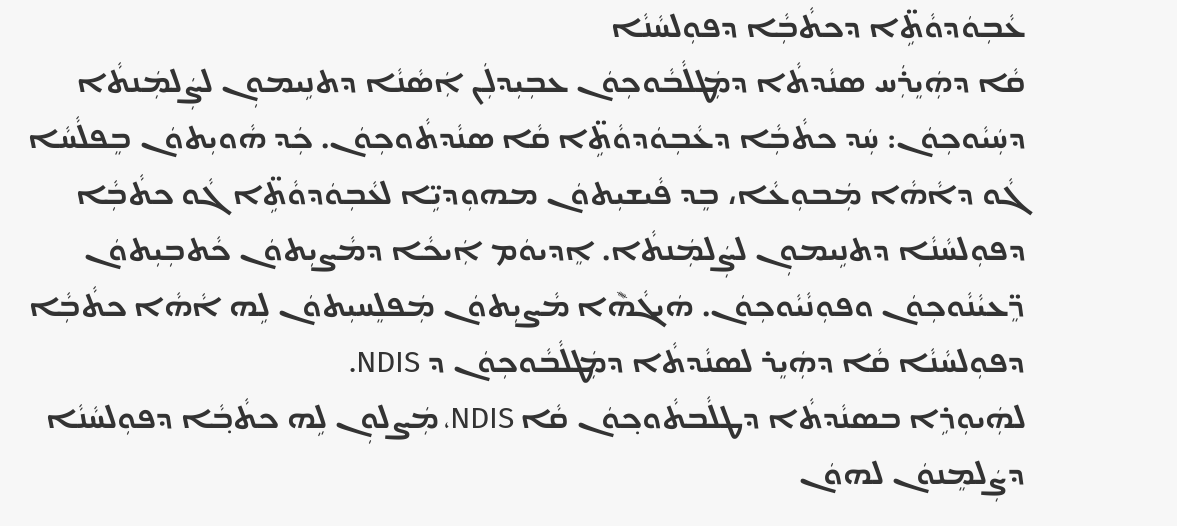ܥܵܒܼܘܿܕܘܵܬܹ̈ܐ ܕܟܬܵܒܼܵܐ ܕܦܘܼܠܚܵܢܵܐ
ܩܵܐ ܕܗܲܝܸܪܲܚ ܣܢܵܕܬܵܐ ܕܡܲܛܠܵܒܵܘܟܼܘܿܢ ܥܒܼܝܼܕܠܲܢ ܐܲܣܵܢܵܐ ܕܬܢܹܝܡܘܼܢ ܠܨܲܠܡܲܢܬܵܐ ܕܚܲܝܵܘܟܼܘܿܢ: ܚܲܕ ܟܬܵܒܼܵܐ ܕܥܵܒܼܘܿܕܘܵܬܹ̈ܐ ܩܵܐ ܣܢܵܕܬܵܘܟܼܘܿܢ. ܟܲܕ ܗܵܘܝܼܬܘܿܢ ܒܸܦܠܵܚܵܐ ܓܵܘ ܕܐܵܗܵܐ ܡܲܒܘܼܥܵܐ، ܒܸܕ ܦܵܝܫܝܼܬܘܿܢ ܡܗܘܼܕܝܹ̈ܐ ܠܥܵܒܼܘܿܕܘܵܬܹ̈ܐ ܓܵܘ ܟܬܵܒܼܵܐ ܕܦܘܼܠܚܵܢܵܐ ܕܬܢܹܝܡܘܼܢ ܠܨܲܠܡܲܢܬܵܐ. ܐܸܕܝܘܿܡ ܐܲܝܟܵܐ ܕܡܵܨܝܼܬܘܿܢ ܟܵܬܒܼܝܼܬܘܿܢ ܖܸ̈ܥܝܵܢܵܘܟܼܘܿܢ ܘܦܘܼܢܵܝܵܘܟܼܘܿܢ. ܗܿܝܓܵܗ݉ܐ ܡܵܨܝܼܬܘܿܢ ܡܲܦܠܸܚܝܼܬܘܿܢ ܠܹܗ ܐܵܗܵܐ ܟܬܵܒܼܵܐ ܕܦܘܼܠܚܵܢܵܐ ܩܵܐ ܕܗܲܝܸܪ ܠܣܢܵܕܬܵܐ ܕܡܲܛܠܵܒܵܘܟܼܘܿܢ ܕ NDIS.
ܠܗܲܝܘܼܪܹܐ ܒܣܢܵܕܬܵܐ ܕܛܠܵܒܬܵܘܟ݂ܘܿܢ ܩܵܐ NDIS، ܡܲܨܠܘܼܢ ܠܹܗ ܟܬܵܒ݂ܵܐ ܕܦܘܼܠܚܵܢܵܐ ܕܨܲܠܡܸܢܘܿܢ ܠܗܘܿܢ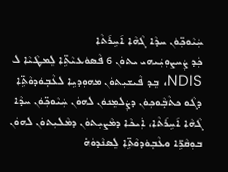ܚܲܝܵܘܟ݂̈ܘܿܢ ܚܕܵܐ ܓܵܗܵܐ ܐ݇ܚܹܪ݇ܬܵܐ
ܟܲܕ ܨܲܚܨܘܼܝܲܝܗܝ ܝܬܘܿܢ 6 ܦܵܣܘܿܥܝܵܬܹ̈ܐ ܠܸܡܛܵܝܵܐ ܠ NDIS، ܒܸܕ ܦܵܝܫܝܼܬܘܿܢ ܡܗܘܼܕܝܹܐ ܠܥܵܒ݂ܘܿܕܘܵܬܹ̈ܐ ܕܓܵܘ ܟܬܵܒ݂ܵܘܟ݂ܘܿܢ ܕܨܲܠܡܸܢܘܿܢ ܠܗܘܿܢ ܚܲܝܵܘܟ݂̈ܘܿܢ ܚܕܵܐ ܓܵܗܵܐ ܐ݇ܚܹܪ݇ܬܵܐ، ܐܲܝܟܵܐ ܕܡܵܨܝܼܬܘܿܢ ܕܡܵܠܝܼܬܘܿܢ ܠܗܘܿܢ ܒܘܼܩܵܪܹ̈ܐ ܘܥܵܒ݂ܘܿܕܘܵܬܹ̈ܐ ܠܸܣܢܵܕܘܿܗ̇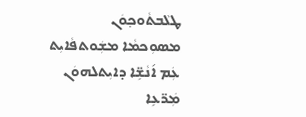ܛܠܵܒܬܵܘܟ݂ܘܿܢ
ܡܣܘܼܟܡܵܐ ܡܫܲܘܬܦܵܐܝܼܬ ܥܲܡ ܐ݇ܢܵܫܹ̈ܐ ܕܐܝܼܬܠܗܘܿܢ ܡܲܪ̈ܥܹܐ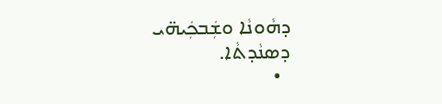ܕܗܵܘܢܵܐ ܘܫܲܒܟܲܝܗ̈ܝ ܕܣܢܵܕܬܵܐ.
  •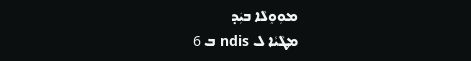ܡܘܼܘܸܠܵܐ ܒܝܲܕ
ܡܛܵܝܵܐ ܠ ndis ܒ 6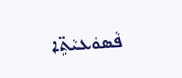ܦܵܣܘܿܥܝܵܬܹ̈ܐ